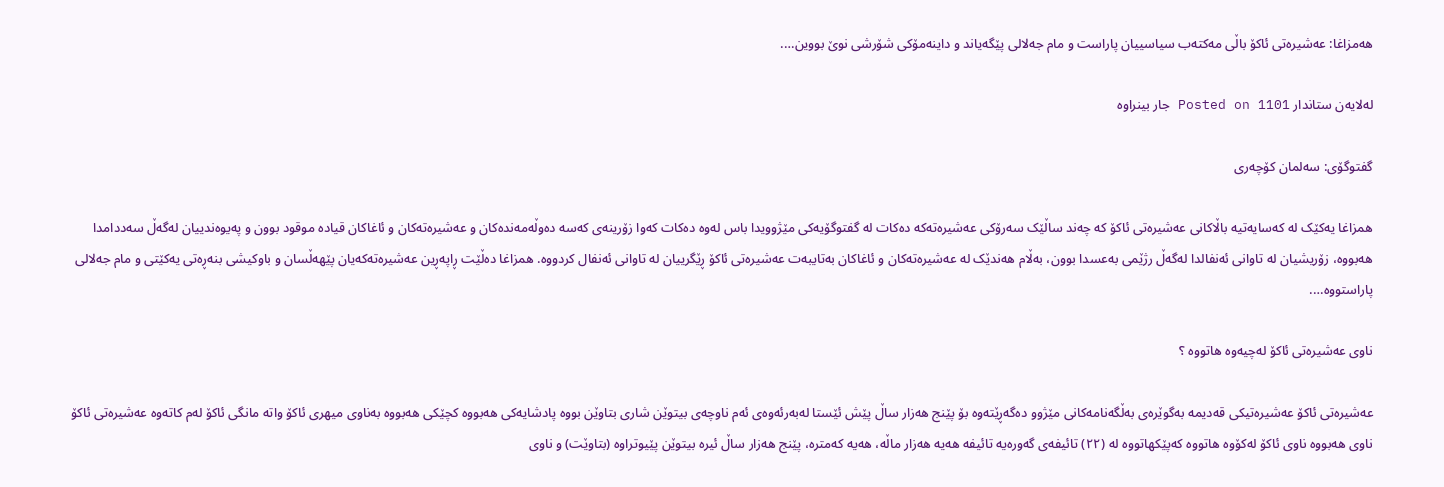ھەمزاغا: عەشیرەتی ئاکۆ باڵی مەکتەب سیاسییان پاراست و مام جەلالی پێگەیاند و داینەمۆکی شۆرشی نوێ بووین….

لەلایەن ستاندار Posted on 1101 جار بینراوە

گفتوگۆی: سەلمان کۆچەری

ھمزاغا یەکێک لە کەسایەتیە باڵاکانی عەشیرەتی ئاکۆ کە چەند ساڵێک سەرۆکی عەشیرەتەکە دەکات لە گفتوگۆیەکی مێژوویدا باس لەوە دەکات کەوا زۆرینەی کەسە دەوڵەمەندەکان و عەشیرەتەکان و ئاغاکان قیادە موقود بوون و پەیوەندییان لەگەڵ سەددامدا ھەبووە، زۆریشیان لە تاوانی ئەنفالدا لەگەڵ رژێمی بەعسدا بوون، بەڵام ھەندێک لە عەشیرەتەکان و ئاغاکان بەتایبەت عەشیرەتی ئاکۆ ڕێگرییان لە تاوانی ئەنفال کردووە. ھمزاغا دەڵێت ڕاپەڕین عەشیرەتەکەیان پێھەڵسان و باوکیشی بنەڕەتی یەکێتی و مام جەلالی پاراستووە….

ناوی عەشیرەتی ئاکۆ لەچیەوە ھاتووە ؟

عەشیرەتی ئاکۆ عەشیرەتیکی قەدیمە بەگوێرەی بەڵگەنامەکانی مێژوو دەگەڕێتەوە بۆ پێنج ھەزار ساڵ پێش ئێستا لەبەرئەوەی ئەم ناوچەی بیتوێن شاری بتاوێن بووە پادشایەکی ھەبووە کچێکی ھەبووە بەناوی میھری ئاکۆ واتە مانگی ئاکۆ لەم کاتەوە عەشیرەتی ئاکۆ ناوی ھەبووە ناوی ئاکۆ لەکۆوە ھاتووە کەپێکھاتووە لە (٢٢) تائیفەی گەورەیە تائیفە ھەیە ھەزار ماڵە، ھەیە کەمترە، پێنج ھەزار ساڵ ئیرە بیتوێن پێیوتراوە (بتاوێت) و ناوی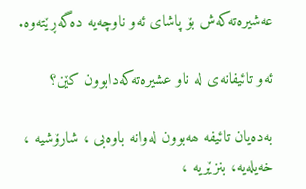عەشیرەتەکەش بۆ پاشای ئەو ناوچەیە دەگەڕێتەوە.

ئەو تائیفانەی لە ناو عشیرەتەکەدابوون کێن؟

بەدەیان تائیفە ھەبوون لەوانە باوەبی ، شارۆشیە ، خەیلەیە، بنزێریە ،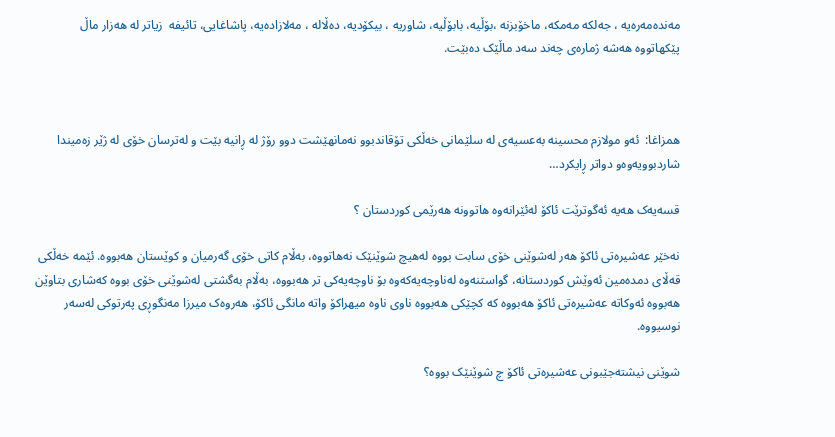مەندەمەرەیە ، جەلکە مەمکە، ماخۆبزنە ،بۆڵیە، بابۆڵیە، شاوریە ، بیکۆدیە، دەڵالە ، مەلازادەیە، پاشاغایی، تائیفە  زیاتر لە ھەزار ماڵ پێکھاتووە ھەشە ژمارەی چەند سەد ماڵێک دەبێت.



ھمزاغا:  ئەو مولازم محسینە بەعسیەی لە سلێمانی خەڵکی تۆقاندبوو نەمانھێشت دوو رۆژ لە ڕانیە بێت و لەترسان خۆی لە ژێر زەمیندا شاردبوویەوەو دواتر ڕایکرد…

قسەیەک ھەیە ئەگوترێت ئاکۆ لەئێرانەوە ھاتوونە ھەرێمی کوردستان ؟

نەخێر عەشیرەتی ئاکۆ ھەر لەشوێنی خۆی سابت بووە لەھیچ شوێنێک نەھاتووە، بەڵام کاتی خۆی گەرمیان و کوێستان ھەبووە. ئێمە خەڵکی قەڵای دمدەمین ئەوێش کوردستانە، گواستنەوە لەناوچەیەکەوە بۆ ناوچەیەکی تر ھەبووە، بەڵام بەگشتی لەشوێنی خۆی بووە کەشاری بتاوێن ھەبووە ئەوکاتە عەشیرەتی ئاکۆ ھەبووە کە کچێکی ھەبووە ناوی ناوە میھراکۆ واتە مانگی ئاکۆ، ھەروەک میرزا مەنگوڕی پەرتوکی لەسەر نوسیووە.

شوێنی نیشتەجێبونی عەشیرەتی ئاکۆ چ شوێنێک بووە؟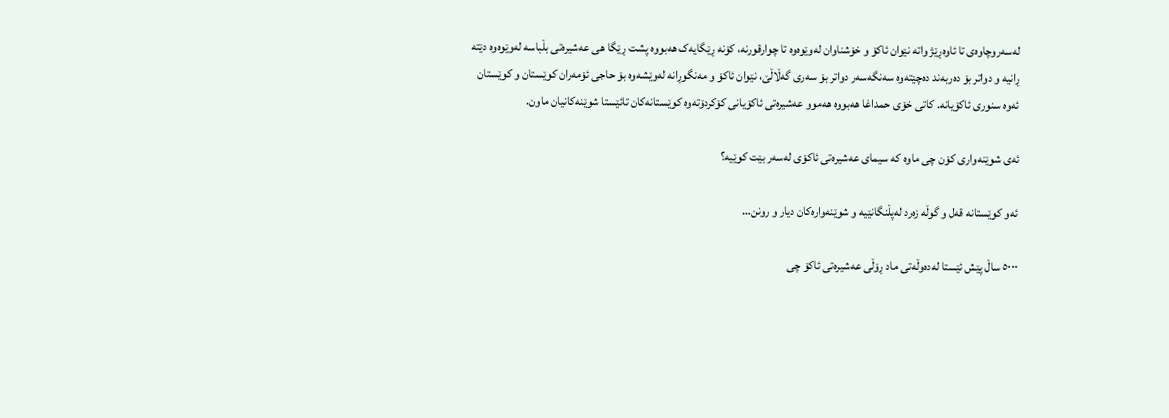لەسەروچاوەی تا ئاوەڕێژ واتە نێوان ئاکۆ و خۆشناوان لەوێوەوە تا چوارقورنە، کۆنە ڕێگایەک ھەبووە پشت ڕێگا ھی عەشیرەتی بڵباسە لەوێوەوە دێتە ڕانیە و دواتر بۆ دەربەند دەچێتەوە سەنگەسەر دواتر بۆ سەری گەڵاڵێ، نێوان ئاکۆ و مەنگوڕانە لەوێشەوە بۆ حاجی ئۆمەران کوێستان و کوێستان ئەوە سنوری ئاکۆیانە. کاتی خۆی حمداغا ھەبووە ھەموو عەشیرەتی ئاکۆیانی کۆکردۆتەوە کوێستانەکان تائێستا شوێنەکانیان ماون.

ئەی شوێنەواری کۆن چی ماوە کە سیمای عەشیرەتی ئاکۆی لەسەر بێت کوێیە؟

ئەو کوێستانە قەل و گوڵە زەرد لەپڵنگانێیە و شوێنەوارەکان دیار و رونن…

٥٠٠٠ ساڵ پێش ئێستا لەدەوڵەتی ماد ڕۆڵی عەشیرەتی ئاکۆ چی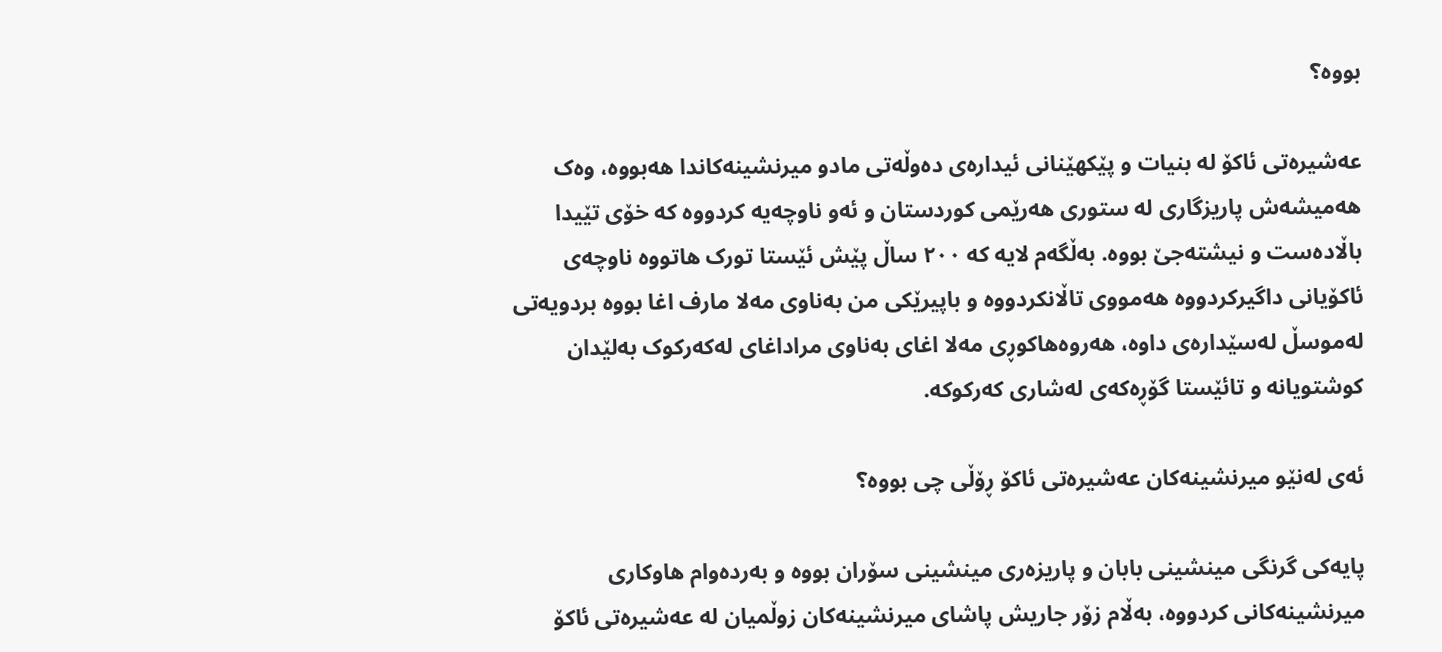بووە؟

عەشیرەتی ئاکۆ لە بنیات و پێکھێنانی ئیدارەی دەوڵەتی مادو میرنشینەکاندا ھەبووە، وەک ھەمیشەش پاریزگاری لە ستوری ھەرێمی کوردستان و ئەو ناوچەیە کردووە کە خۆی تێیدا باڵادەست و نیشتەجێ بووە. بەڵگەم لایە کە ٢٠٠ ساڵ پێش ئێستا تورک ھاتووە ناوچەی ئاکۆیانی داگیرکردووە ھەمووی تاڵانکردووە و باپیرێکی من بەناوی مەلا مارف اغا بووە بردویەتی لەموسڵ لەسێدارەی داوە، ھەروەھاکوڕی مەلا اغای بەناوی مراداغای لەکەرکوک بەلێدان کوشتویانە و تائێستا گۆڕەکەی لەشاری کەرکوکە.

ئەی لەنێو میرنشینەکان عەشیرەتی ئاکۆ ڕۆڵی چی بووە؟

پایەکی گرنگی مینشینی بابان و پاریزەری مینشینی سۆران بووە و بەردەوام ھاوکاری میرنشینەکانی کردووە، بەڵام زۆر جاریش پاشای میرنشینەکان زوڵمیان لە عەشیرەتی ئاکۆ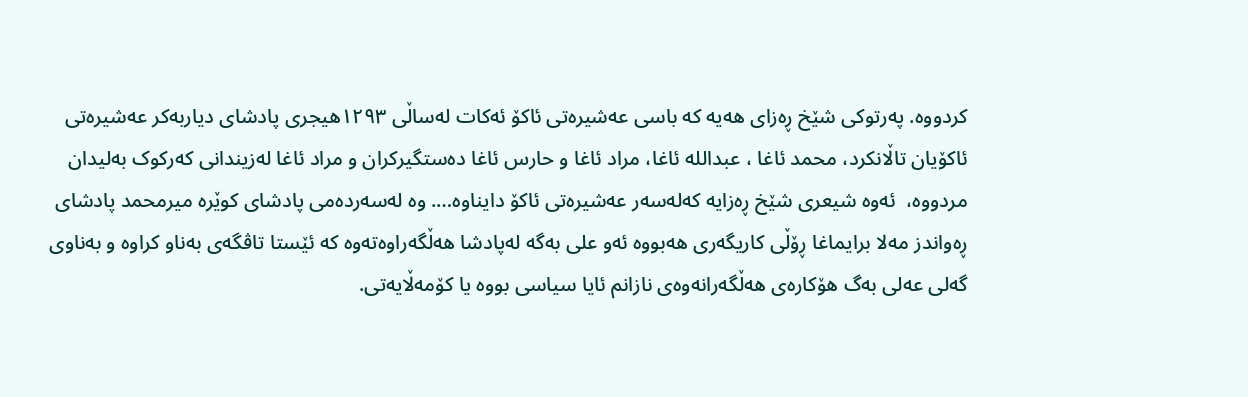کردووە. پەرتوکی شێخ ڕەزای ھەیە کە باسی عەشیرەتی ئاکۆ ئەکات لەساڵی ١٢٩٣ھیجری پادشای دیاربەکر عەشیرەتی ئاکۆیان تاڵانکرد، محمد ئاغا ، عبداللە ئاغا، مراد ئاغا و حارس ئاغا دەستگیرکران و مراد ئاغا لەزیندانی کەرکوک بەلیدان مردووە،  ئەوە شیعری شێخ ڕەزایە کەلەسەر عەشیرەتی ئاکۆ دایناوە…. وە لەسەردەمی پادشای کوێرە میرمحمد پادشای ڕەواندز مەلا برایماغا ڕۆڵی کاریگەری ھەبووە ئەو علی بەگە لەپادشا ھەڵگەراوەتەوە کە ئێستا تاڤگەی بەناو کراوە و بەناوی گەلی عەلی بەگ ھۆکارەی ھەڵگەرانەوەی نازانم ئایا سیاسی بووە یا کۆمەڵایەتی.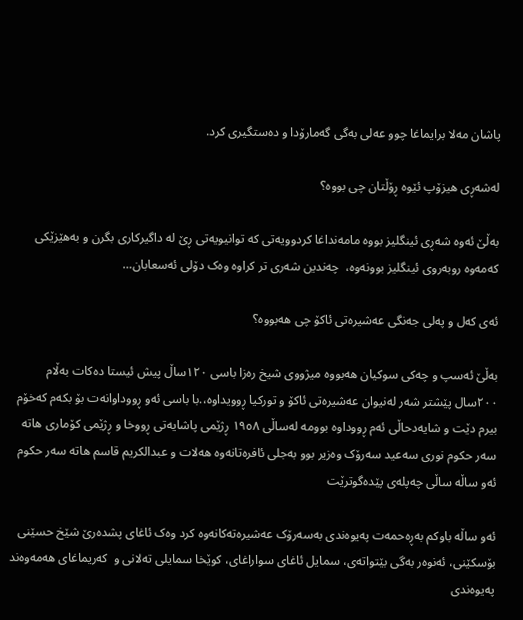پاشان مەلا برایماغا چوو عەلی بەگی گەمارۆدا و دەستگیری کرد.

لەشەڕی ھیزۆپ ئێوە ڕۆڵتان چی بووە؟

بەڵێ ئەوە شەڕی ئینگلیز بووە مامەنداغا کردوویەتی کە توانیویەتی ڕێ لە داگیرکاری بگرن و بەھێزێکی کەمەوە روبەروی ئینگلیز بوونەوە،  چەندین شەری تر کراوە وەک دۆلی ئەسعابان…

ئەی کەل و پەلی جەنگی عەشیرەتی ئاکۆ چی ھەبووە؟

بەڵێ ئەسپ و چەکی سوکیان ھەبووە میژووی شیخ رەزا باسی ١٢٠ساڵ پیش ئیستا دەکات بەڵام ٢٠٠سال پێشتر شەر لەنیوان عەشیرەتی ئاکۆ و تورکیا ڕوویداوە،.با باسی ئەو ڕووداوانەت بۆ بکەم کەخۆم بیرم دێت و شایەدحاڵی ئەم ڕووداوە بوومە لەساڵی ١٩٥٨ ڕژێمی پاشایەتی ڕووخا و ڕژێمی کۆماری ھاتە سەر حکوم نوری سەعید سەرۆک وەزیر بوو بەجلی ئافرەتانەوە ھەلات و عبدالکریم قاسم ھاتە سەر حکوم ئەو ساڵە ساڵی چەپلەی پێدەگوترێت

ئەو ساڵە باوکم بەڕەحمەت پەیوەندی بەسەرۆک عەشیرەتەکانەوە کرد وەک ئاغای پشدەرێ شێخ حسێنی بۆسکێنی، ئەنوەر بەگی بێتواتەی، سمایل ئاغای سواراغای، کوێخا سمایلی تەلانی و  کەریماغای ھەمەوەند پەیوەندی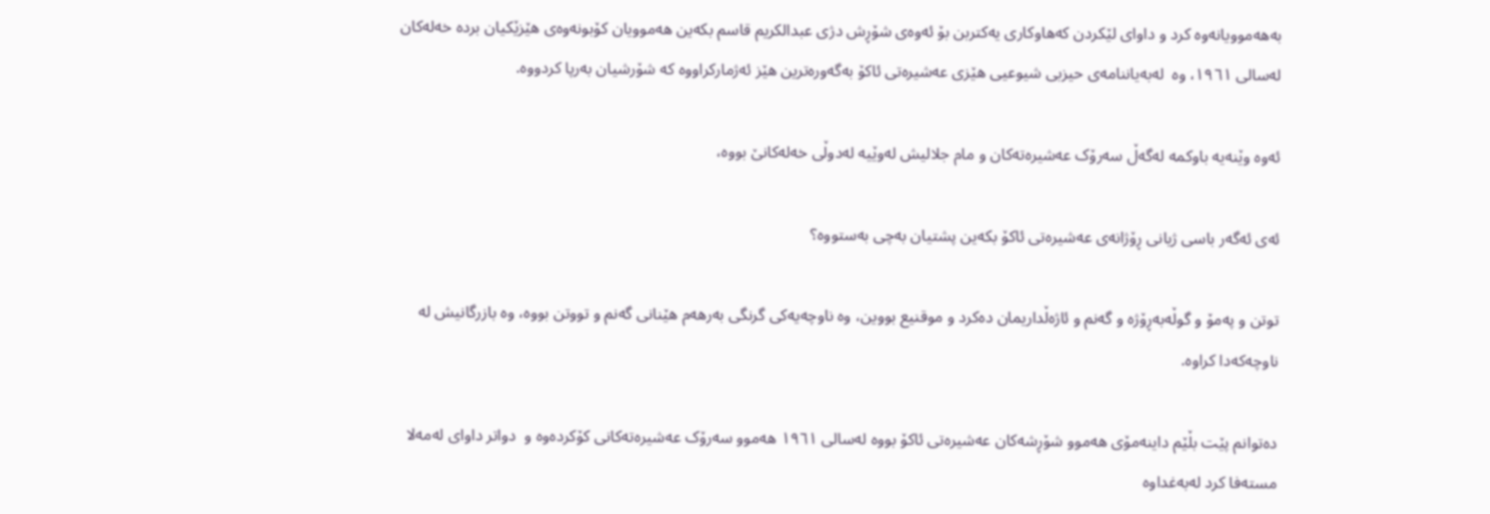بەھەموویانەوە کرد و داوای لێکردن کەھاوکاری یەکتربن بۆ ئەوەی شۆڕش دژی عبدالکریم قاسم بکەین ھەموویان کۆبونەوەی ھێزێکیان بردە خەلەکان لەسالی ١٩٦١، وە  لەبەیاننامەی حیزبی شیوعیی ھێزی عەشیرەتی ئاکۆ بەگەورەترین ھێز ئەژمارکراووە کە شۆرشیان بەرپا کردووە.

ئەوە وێنەیە باوکمە لەگەڵ سەرۆک عەشیرەتەکان و مام جلالیش لەوێیە لەدوڵی خەلەکانێ بووە،

ئەی ئەگەر باسی ژیانی ڕۆژانەی عەشیرەتی ئاکۆ بکەین پشتیان بەچی بەستووە؟

توتن و پەمۆ و گوڵەبەڕۆژە و گەنم و ئاژەڵداریمان دەکرد و موقنیع بووین، وە ناوچەیەکی گرنگی بەرھەم ھێنانی گەنم و تووتن بووە، وە بازرگانیش لە ناوچەکەدا کراوە.

دەتوانم پێت بڵێم داینەمۆی ھەموو شۆڕشەکان عەشیرەتی ئاکۆ بووە لەسالی ١٩٦١ ھەموو سەرۆک عەشیرەتەکانی کۆکردەوە و  دواتر داوای لەمەلا مستەفا کرد لەبەغداوە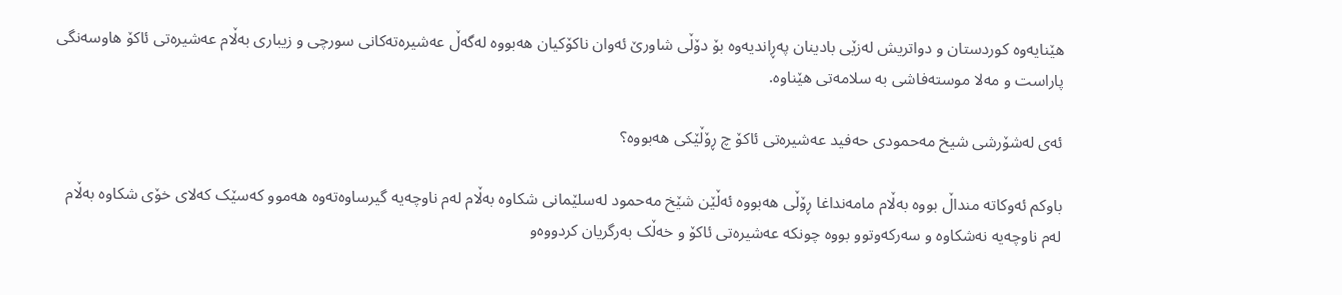ھێنایەوە کوردستان و دواتریش لەزێی بادینان پەڕاندیەوە بۆ دۆڵی شاورێ ئەوان ناکۆکیان ھەبووە لەگەڵ عەشیرەتەکانی سورچی و زیباری بەڵام عەشیرەتی ئاکۆ ھاوسەنگی پاراست و مەلا موستەفاشی بە سلامەتی ھێناوە.

ئەی لەشۆرشی شیخ مەحمودی حەفید عەشیرەتی ئاکۆ چ ڕۆڵێکی ھەبووە؟

باوکم ئەوکاتە منداڵ بووە بەڵام مامەنداغا ڕۆڵی ھەبووە ئەڵێن شێخ مەحمود لەسلێمانی شکاوە بەڵام لەم ناوچەیە گیرساوەتەوە ھەموو کەسێک کەلای خۆی شکاوە بەڵام لەم ناوچەیە نەشکاوە و سەرکەوتوو بووە چونکە عەشیرەتی ئاکۆ و خەڵک بەرگریان کردووەو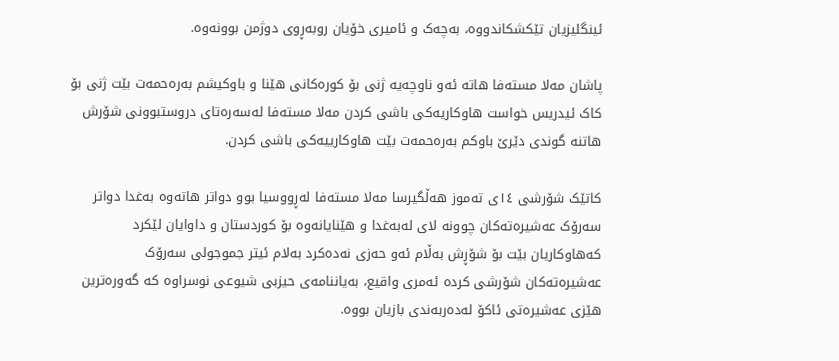ئینگلیزیان تێکشکاندووە، بەچەک و ئامیری خۆیان روبەڕوی دوژمن بوونەوە.

پاشان مەلا مستەفا ھاتە ئەو ناوچەیە ژنی بۆ کورەکانی ھێنا و باوکیشم بەرەحمەت بێت ژنی بۆ کاک ئیدریس خواست ھاوکاریەکی باشی کردن مەلا مستەفا لەسەرەتای دروستبوونی شۆرش ھاتنە گوندی دێرێ باوکم بەرەحمەت بێت ھاوکارییەکی باشی کردن.

کاتێک شۆرشی ١٤ی تەموز ھەڵگیرسا مەلا مستەفا لەڕووسیا بوو دواتر ھاتەوە بەغدا دواتر سەرۆک عەشیرەتەکان چوونە لای لەبەغدا و ھێنایانەوە بۆ کوردستان و داوایان لێکرد کەھاوکاریان بێت بۆ شۆڕش بەڵام ئەو حەزی نەدەکرد بەلام ئیتر جموجولی سەرۆک عەشیرەتەکان شۆرشی کردە ئەمری واقیع، بەیاننامەی حیزبی شیوعی نوسراوە کە گەورەترین ھێزی عەشیرەتی ئاکۆ لەدەربەندی بازیان بووە.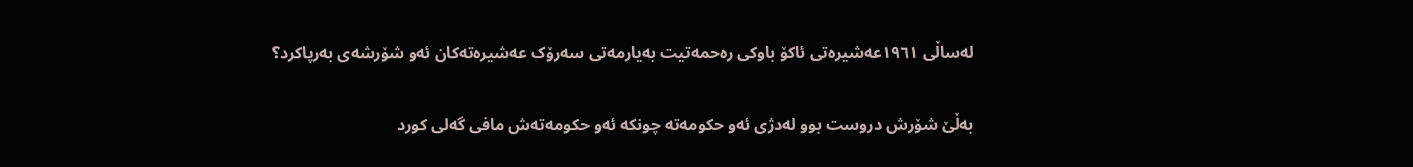لەساڵی ١٩٦١عەشیرەتی ئاکۆ باوکی رەحمەتیت بەیارمەتی سەرۆک عەشیرەتەکان ئەو شۆرشەی بەرپاکرد؟

بەڵێ شۆرش دروست بوو لەدژی ئەو حکومەتە چونکە ئەو حکومەتەش مافی گەلی کورد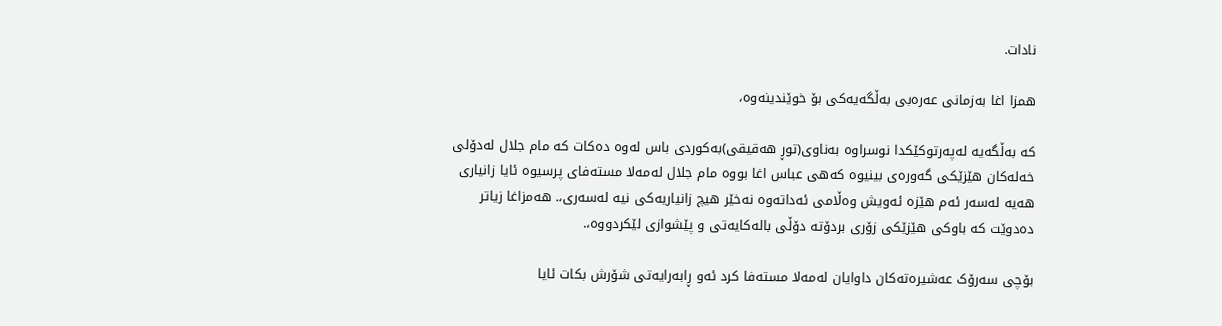نادات.

ھمزا اغا بەزمانی عەرەبی بەڵگەیەکی بۆ خوێندینەوە،

کە بەڵگەیە لەپەرتوکێکدا نوسراوە بەناوی(توڕ ھەقیقی)بەکوردی باس لەوە دەکات کە مام جلال لەدۆلی خەلەکان ھێزێکی گەورەی بینیوە کەھی عباس اغا بووە مام جلال لەمەلا مستەفای پرسیوە ئایا زانیاری ھەیە لەسەر ئەم ھێزە ئەویش وەڵامی ئەداتەوە نەخێر ھیچ زانیاریەکی نیە لەسەری،. ھەمزاغا زیاتر دەدوێت کە باوکی ھێزێکی زۆری بردۆتە دۆڵی بالەکایەتی و پێشوازی لێکردووە،.

بۆچی سەرۆک عەشیرەتەکان داوایان لەمەلا مستەفا کرد ئەو ڕابەرایەتی شۆرش بکات ئایا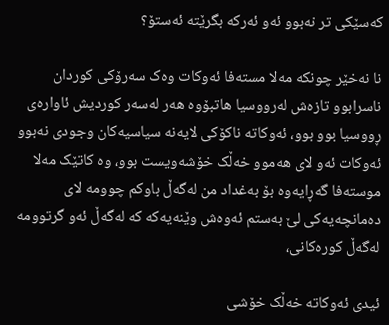کەسێکی تر نەبوو ئەو ئەرکە بگرێتە ئەستۆ؟

نا نەخێر چونکە مەلا مستەفا ئەوکات وەک سەرۆکی کوردان ناسرابوو تازەش لەرووسیا ھاتبۆوە ھەر لەسەر کوردیش ئاوارەی ڕووسیا بوو بوو، ئەوکاتە ناکۆکی لایەنە سیاسیەکان وجودی نەبوو ئەوکات ئەو لای ھەموو خەڵک خۆشەویست بوو، وە کاتێک مەلا موستەفا گەڕایەوە بۆ بەغداد من لەگەڵ باوکم چوومە لای دەمانچەیەکی لێ بەستم ئەوەش وێنەیەکە کە لەگەڵ ئەو گرتوومە لەگەڵ کورەکانی،

ئیدی ئەوکاتە خەڵک خۆشی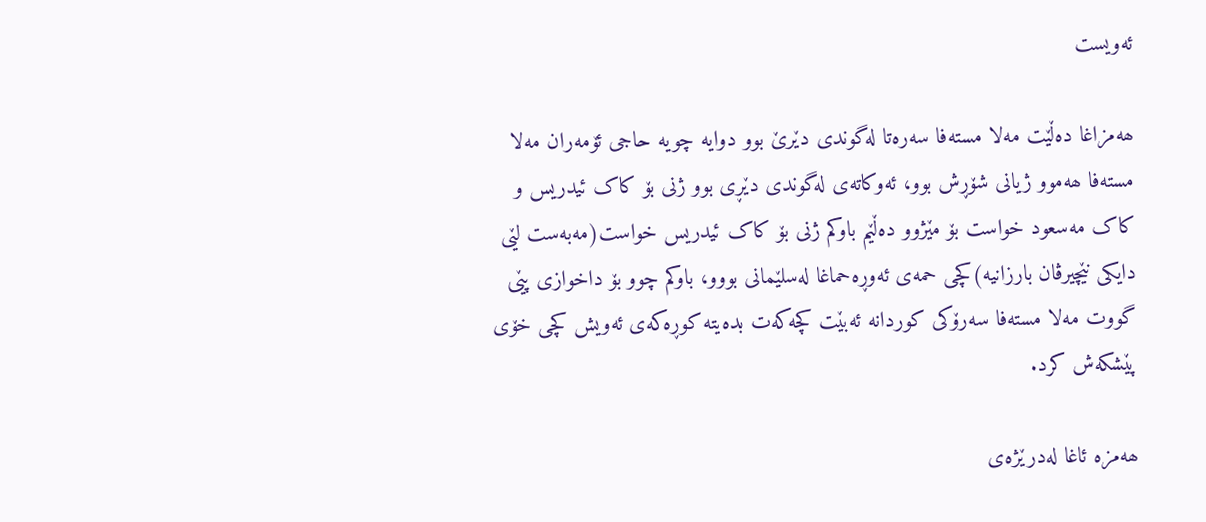ئەویست

ھەمزاغا دەڵێت مەلا مستەفا سەرەتا لەگوندی دێرێ بوو دوایە چویە حاجی ئۆمەران مەلا مستەفا ھەموو ژیانی شۆڕش بوو، ئەوکاتەی لەگوندی دێڕی بوو ژنی بۆ کاک ئیدریس و کاک مەسعود خواست بۆ مێژوو دەڵێم باوکم ژنی بۆ کاک ئیدریس خواست(مەبەست لێی دایکی نێچیرڤان بارزانیە)کچی حمەی ئەوڕەحماغا لەسلێمانی بووو، باوکم چوو بۆ داخوازی پێی گووت مەلا مستەفا سەرۆکی کوردانە ئەبێت کچەکەت بدەیتە کوڕەکەی ئەویش کچی خۆی پێشکەش کرد.

ھەمزە ئاغا لەدرێژەی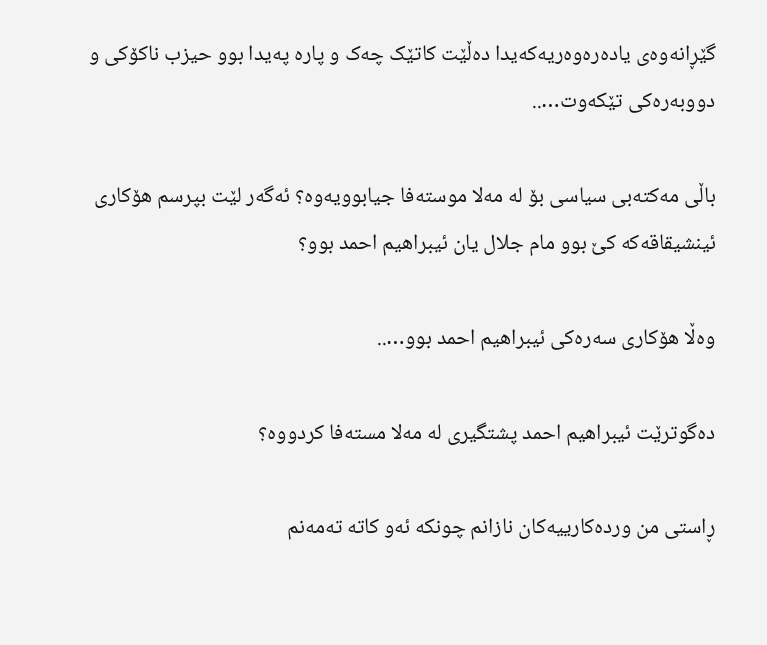گێڕانەوەی یادەرەوەریەکەیدا دەڵێت کاتێک چەک و پارە پەیدا بوو حیزب ناکۆکی و دووبەرەکی تێکەوت…..

باڵی مەکتەبی سیاسی بۆ لە مەلا موستەفا جیابوویەوە؟ ئەگەر لێت بپرسم ھۆکاری ئینشیقاقەکە کێ بوو مام جلال یان ئیبراھیم احمد بوو؟

وەڵا ھۆکاری سەرەکی ئیبراھیم احمد بوو…..

دەگوترێت ئیبراھیم احمد پشتگیری لە مەلا مستەفا کردووە؟

ڕاستی من وردەکارییەکان نازانم چونکە ئەو کاتە تەمەنم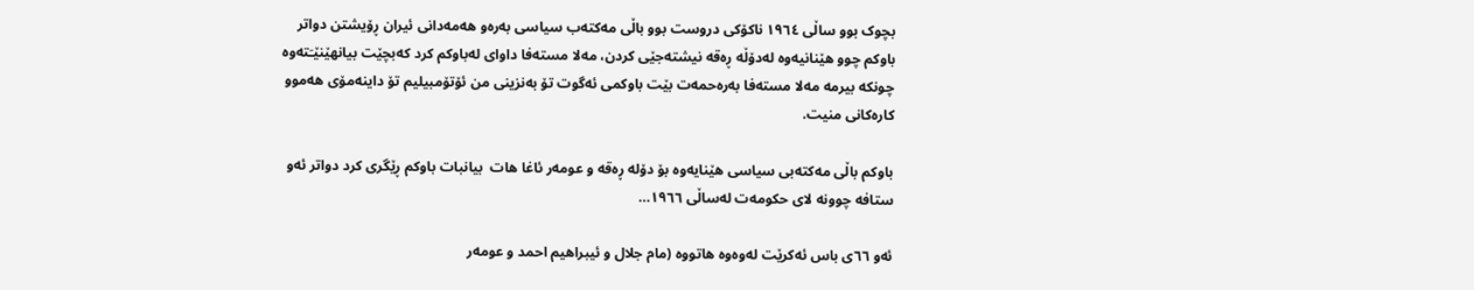بچوک بوو ساڵی ١٩٦٤ ناکۆکی دروست بوو باڵی مەکتەب سیاسی بەرەو ھەمەدانی ئیران ڕۆیشتن دواتر باوکم چوو ھێنانیەوە لەدۆڵە ڕەقە نیشتەجێی کردن، مەلا مستەفا داوای لەباوکم کرد کەبچێت بیانھێنێـَتەوە چونکە بیرمە مەلا مستەفا بەرەحمەت بێت باوکمی ئەگوت تۆ بەنزینی من ئۆتۆمبیلیم تۆ داینەمۆی ھەموو کارەکانی منیت.

باوکم باڵی مەکتەبی سیاسی ھێنایەوە بۆ دۆلە ڕەقە و عومەر ئاغا ھات  بیانبات باوکم ڕێگری کرد دواتر ئەو ستافە چوونە لای حکومەت لەساڵی ١٩٦٦…

ئەو ٦٦ی باس ئەکرێت لەوەوە ھاتووە (مام جلال و ئیبراھیم احمد و عومەر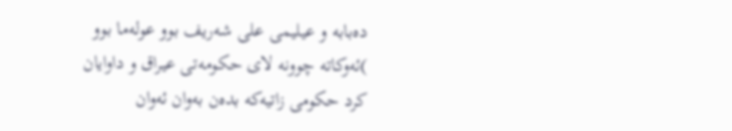دەبابە و عیلیمی علی شەریف بوو عولەما بوو )ئەوکاتە چوونە لای حکومەتی عیراق و داوایان کرد حکومی زاتیەکە بدەن بەوان ئەوان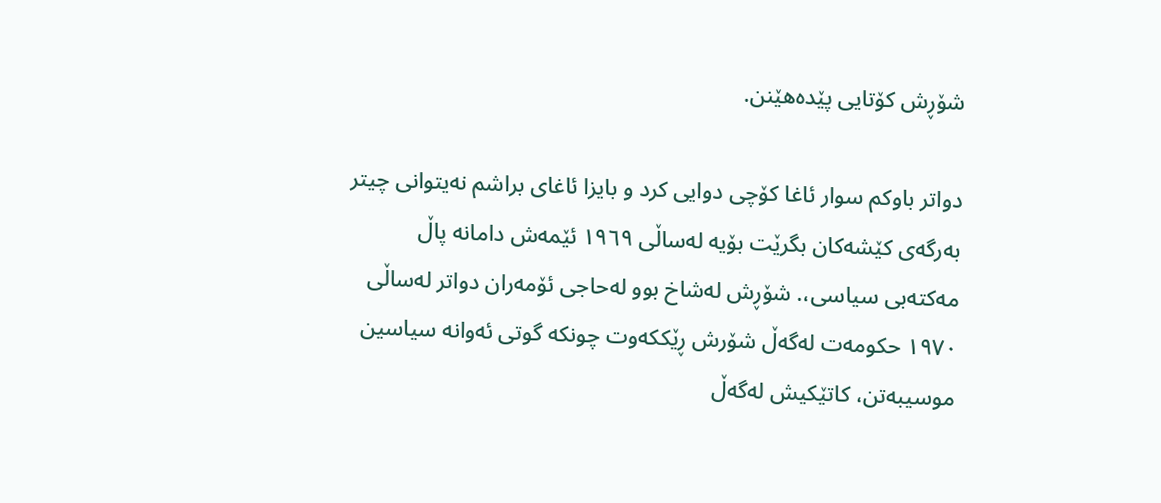شۆڕش کۆتایی پێدەھێنن.

دواتر باوکم سوار ئاغا کۆچی دوایی کرد و بایزا ئاغای براشم نەیتوانی چیتر بەرگەی کێشەکان بگرێت بۆیە لەساڵی ١٩٦٩ ئێمەش دامانە پاڵ مەکتەبی سیاسی،. شۆڕش لەشاخ بوو لەحاجی ئۆمەران دواتر لەساڵی ١٩٧٠ حکومەت لەگەڵ شۆرش ڕێککەوت چونکە گوتی ئەوانە سیاسین موسیبەتن، کاتێکیش لەگەڵ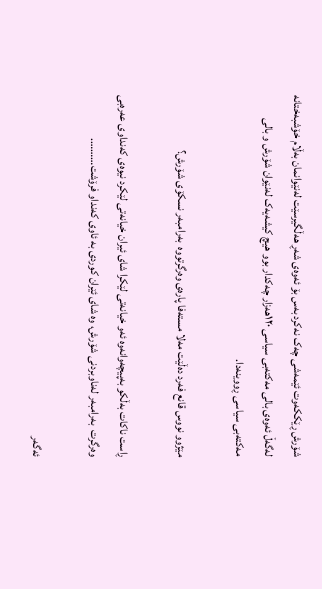شۆرش ڕێککەوت ئێمەشی چەک نەکرد بەس بۆ ئەوەی شەڕ ھەڵگیرسێت لەنێوانمان بەڵام خۆشبەختانە لەگەڵ ئەوەی بالی مەکتەبی سیاسی ١٢٠ھەزار چەکدار بوو ھیچ کیشەیەک لەنێوان شۆرش و بالی مەکتەبی سیاسی ڕووینەدا.

مێژوو نووس قانع فەرد دەڵێت مەلا مستەفا پارەی وەرگرتووە  بەرامبەر نسکۆی شۆرش؟

ڕاست ناکات بەڵکو بەپیچەوانەوە ئەو خیانەتی لێکرا شای ئیران خیانەتی لێکرد نیوەی کەنداوی عەرەبی وەرگرت  بەرامبەر لەناوبردنی شۆرش، وە شای ئێران کوردی بە ئاوی کەنداو فرۆشت……….

ئەگەر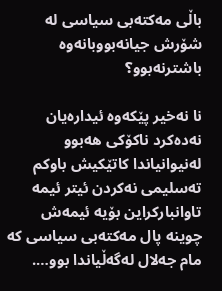باڵی مەکتەبی سیاسی لە شۆرش جیانەبووبانەوە باشترنەبوو؟

نا نەخیر پێکەوە ئیدارەیان نەدەکرد ناکۆکی ھەبوو لەنیوانیاندا کاتێکیش باوکم تەسلیمی نەکردن ئیتر ئیمە تاوانبارکراین بۆیە ئیمەش چوینە پال مەکتەبی سیاسی کە مام جەلال لەگەڵیاندا بوو….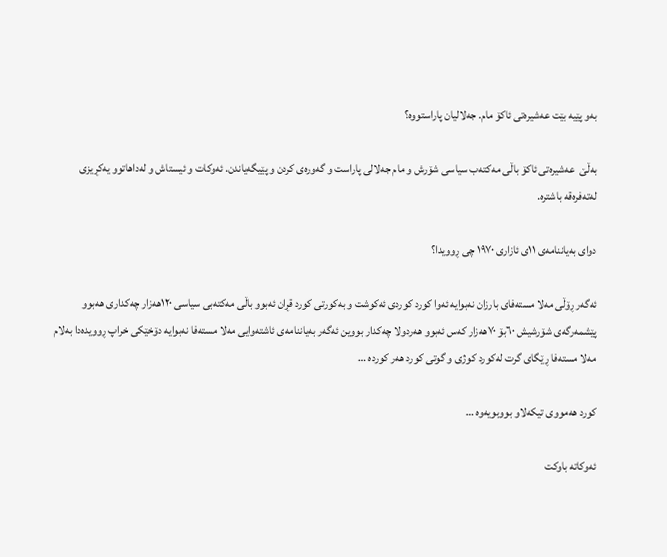بەو پێیە بێت عەشیرەتی ئاکۆ مام. جەلالیان پاراستووە؟

بەڵێ  عەشیرەتی ئاکۆ باڵی مەکتەب سیاسی شۆرش و مام جەلالی پاراست و گەورەی کردن و پێیگەیاندن. ئەوکات و ئیستاش و لەداھاتوو یەکڕیزی لەتەفرەقە باشترە.

دوای بەیاننامەی ١١ی ئازاری ١٩٧٠ چی ڕوویدا؟

ئەگەر ڕۆڵی مەلا مستەفای بارزان نەبوایە ئەوا کورد کوردی ئەکوشت و بەکورتی کورد قڕان ئەبوو باڵی مەکتەبی سیاسی ١٢٠ھەزار چەکداری ھەبوو پێشمەرگەی شۆرشیش ٦٠بۆ ٧٠ھەزار کەس ئەبوو ھەردولا چەکدار بووین ئەگەر بەیاننامەی ئاشتەوایی مەلا مستەفا نەبوایە دۆخێکی خراپ ڕوویدەدا بەلام مەلا مستەفا ڕێگای گرت لەکورد کوژی و گوتی کورد ھەر کوردە …

کورد ھەمووی تیکەلاو بووبویەوە …

ئەوکاتە باوکت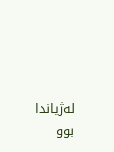لەژیاندا بوو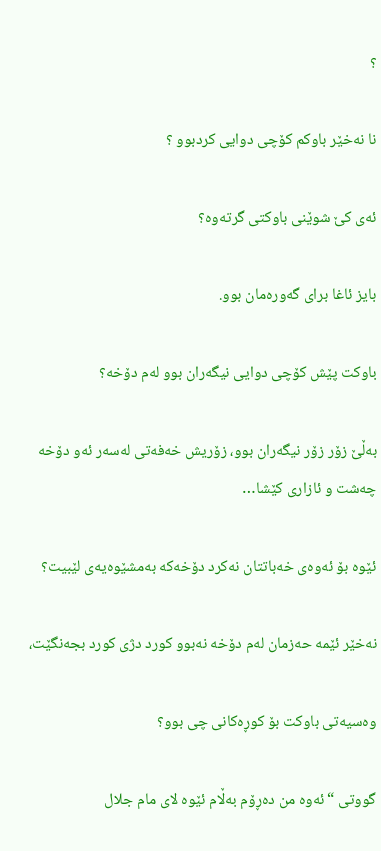؟

نا نەخێر باوکم کۆچی دوایی کردبوو ؟

ئەی کێ شوێنی باوکتی گرتەوە؟

بایز ئاغا برای گەورەمان بوو.

باوکت پێش کۆچی دوایی نیگەران بوو لەم دۆخە؟

بەڵێ زۆر زۆر نیگەران بوو، زۆریش خەفەتی لەسەر ئەو دۆخە چەشت و ئازاری کێشا…

ئێوە بۆ ئەوەی خەباتتان نەکرد دۆخەکە بەمشێوەیەی لێبیت؟

نەخێر ئێمە حەزمان لەم دۆخە نەبوو کورد دژی کورد بجەنگێت،

وەسیەتی باوکت بۆ کوڕەکانی چی بوو؟

گووتی “ئەوە من دەڕۆم بەڵام ئێوە لای مام جلال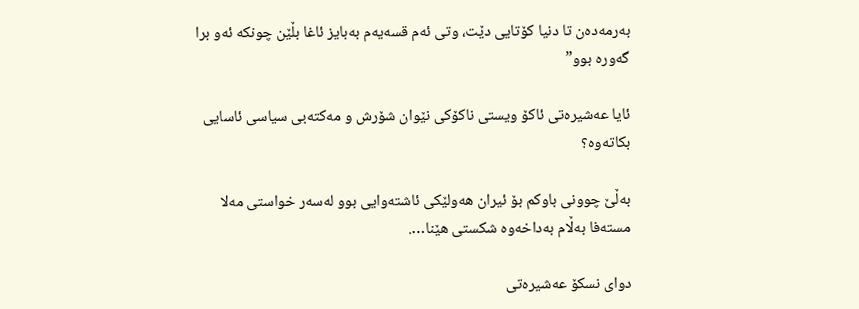بەرمەدەن تا دنیا کۆتایی دێت، وتی ئەم قسەیەم بەبایز ئاغا بڵێن چونکە ئەو برا گەورە بوو”

ئایا عەشیرەتی ئاکۆ ویستی ناکۆکی نێوان شۆرش و مەکتەبی سیاسی ئاسایی بکاتەوە؟

بەڵێ چوونی باوکم بۆ ئیران ھەولێکی ئاشتەوایی بوو لەسەر خواستی مەلا مستەفا بەڵام بەداخەوە شکستی ھێنا….

دوای نسکۆ عەشیرەتی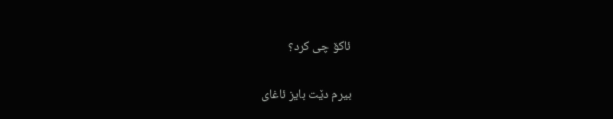ئاکۆ چی کرد؟

بیرم دێت بایز ئاغای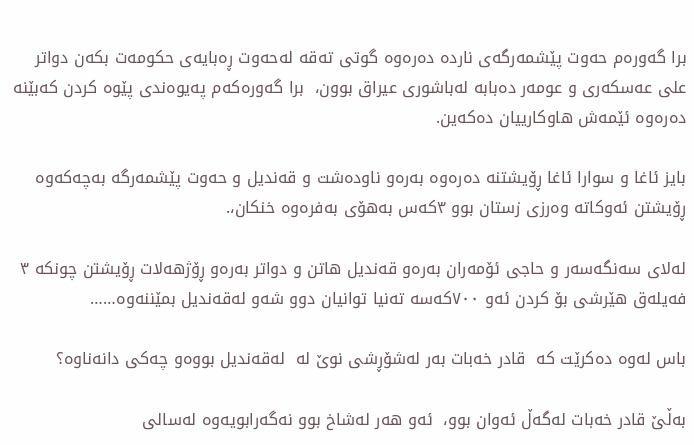برا گەورەم حەوت پێشمەرگەی ناردە دەرەوە گوتی تەقە لەحەوت ڕەبایەی حکومەت بکەن دواتر علی عەسکەری و عومەر دەبابە لەباشوری عیراق بوون،  برا گەورەکەم پەیوەندی پێوە کردن کەبێنە دەرەوە ئێمەش ھاوکارییان دەکەین.

بایز ئاغا و سوارا ئاغا ڕۆیشتنە دەرەوە بەرەو ناودەشت و قەندیل و حەوت پێشمەرگە بەچەکەوە ڕۆیشتن ئەوکاتە وەرزی زستان بوو ٣کەس بەھۆی بەفرەوە خنکان،.

لەلای سەنگەسەر و حاجی ئۆمەران بەرەو قەندیل ھاتن و دواتر بەرەو ڕۆژھەلات ڕۆیشتن چونکە ٣ فەیلەق ھێرشی بۆ کردن ئەو ٧٠٠کەسە تەنیا توانیان دوو شەو لەقەندیل بمێننەوە……

باس لەوە دەکرێت کە  قادر خەبات بەر لەشۆڕشی نوێ لە  لەقەندیل بووەو چەکی دانەناوە؟

بەڵێ قادر خەبات لەگەڵ ئەوان بوو،  ئەو ھەر لەشاخ بوو نەگەرابویەوە لەسالی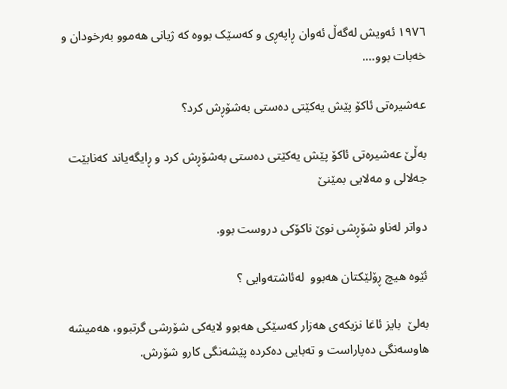١٩٧٦ ئەویش لەگەڵ ئەوان ڕاپەڕی و کەسێک بووە کە ژیانی ھەموو بەرخودان و خەبات بوو….

عەشیرەتی ئاکۆ پێش یەکێتی دەستی بەشۆڕش کرد؟

بەڵێ عەشیرەتی ئاکۆ پێش یەکێتی دەستی بەشۆڕش کرد و ڕایگەیاند کەنابێت جەلالی و مەلایی بمێنێ

دواتر لەناو شۆڕشی نوێ ناکۆکی دروست بوو.

ئێوە ھیچ ڕۆلێکتان ھەبوو  لەئاشتەوایی ؟

بەلێ  بایز ئاغا نزیکەی ھەزار کەسێکی ھەبوو لایەکی شۆرشی گرتبوو، ھەمیشە ھاوسەنگی دەپاراست و تەبایی دەکردە پێشەنگی کارو شۆرش.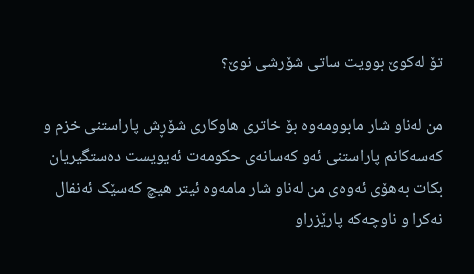تۆ لەکوێ بوویت ساتی شۆرشی نوێ؟

من لەناو شار مابوومەوە بۆ خاتری ھاوکاری شۆڕش پاراستنی خزم و کەسەکانم پاراستنی ئەو کەسانەی حکومەت ئەیویست دەستگیریان بکات بەھۆی ئەوەی من لەناو شار مامەوە ئیتر ھیچ کەسێک ئەنفال نەکرا و ناوچەکە پارێزراو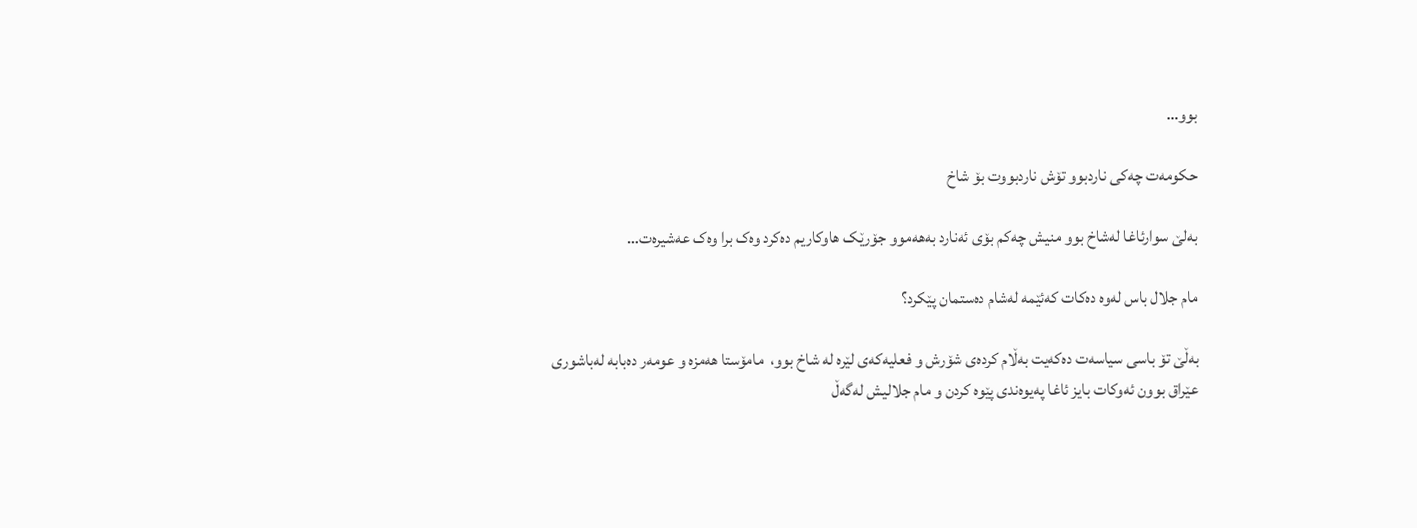بوو…

حکومەت چەکی ناردبوو تۆش ناردبووت بۆ شاخ

بەلێ سوارئاغا لەشاخ بوو منیش چەکم بۆی ئەنارد بەھەموو جۆرێک ھاوکاریم دەکرد وەک برا وەک عەشیرەت…

مام جلال باس لەوە دەکات کەئێمە لەشام دەستمان پێکرد؟

بەڵێ تۆ باسی سیاسەت دەکەیت بەڵام کردەی شۆرش و فعلیەکەی لێرە لە شاخ بوو،  مامۆستا ھەمزە و عومەر دەبابە لەباشوری عێراق بوون ئەوکات بایز ئاغا پەیوەندی پێوە کردن و مام جلالیش لەگەڵ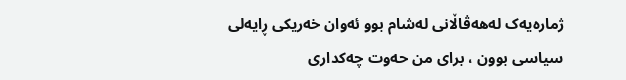ژمارەیەک لەھەڤاڵانی لەشام بوو ئەوان خەریکی ڕایەلی سیاسی بوون ، برای من حەوت چەکداری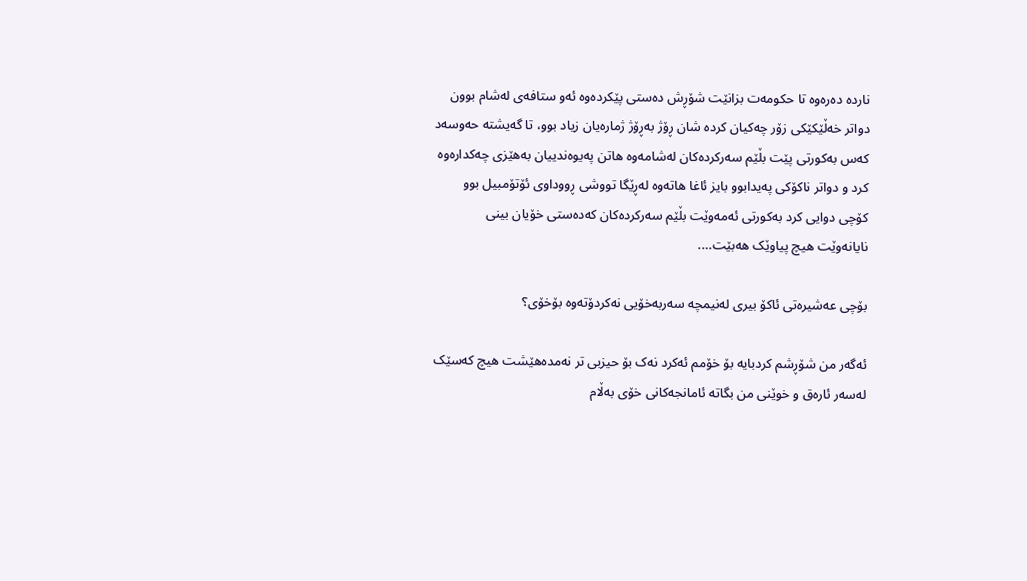ناردە دەرەوە تا حکومەت بزانێت شۆڕش دەستی پێکردەوە ئەو ستافەی لەشام بوون دواتر خەڵێکێکی زۆر چەکیان کردە شان ڕۆژ بەڕۆژ ژمارەیان زیاد بوو، تا گەیشتە حەوسەد کەس بەکورتی پێت بڵێم سەرکردەکان لەشامەوە ھاتن پەیوەندییان بەھێزی چەکدارەوە کرد و دواتر ناکۆکی پەیدابوو بایز ئاغا ھاتەوە لەڕێگا تووشی ڕووداوی ئۆتۆمبیل بوو کۆچی دوایی کرد بەکورتی ئەمەوێت بڵێم سەرکردەکان کەدەستی خۆیان بینی نایانەوێت ھیچ پیاوێک ھەبێت….

بۆچی عەشیرەتی ئاکۆ بیری لەنیمچە سەربەخۆیی نەکردۆتەوە بۆخۆی؟

ئەگەر من شۆڕشم کردبایە بۆ خۆمم ئەکرد نەک بۆ حیزبی تر نەمدەھێشت ھیچ کەسێک لەسەر ئارەق و خوێنی من بگاتە ئامانجەکانی خۆی بەڵام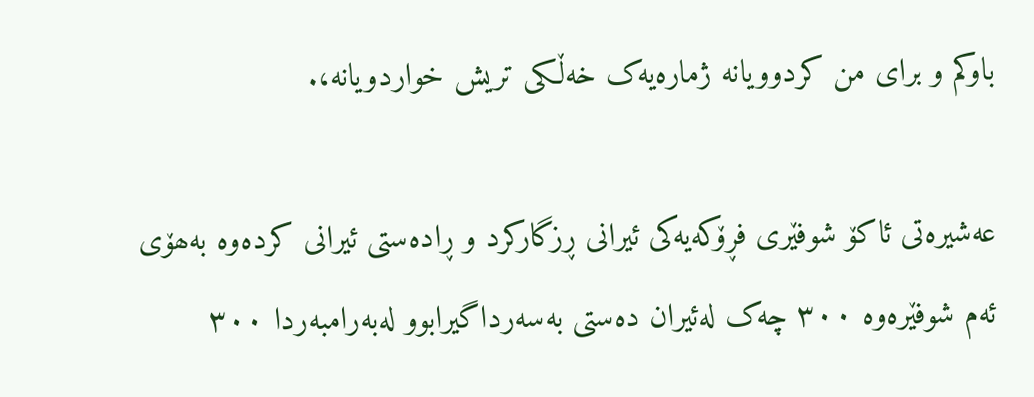باوکم و برای من کردوویانە ژمارەیەک خەڵکی تریش خواردویانە،.

عەشیرەتی ئاکۆ شوفێری فڕۆکەیەکی ئیرانی ڕزگارکرد و ڕادەستی ئیرانی کردەوە بەھۆی ئەم شوفێرەوە ٣٠٠ چەک لەئیران دەستی بەسەرداگیرابوو لەبەرامبەردا ٣٠٠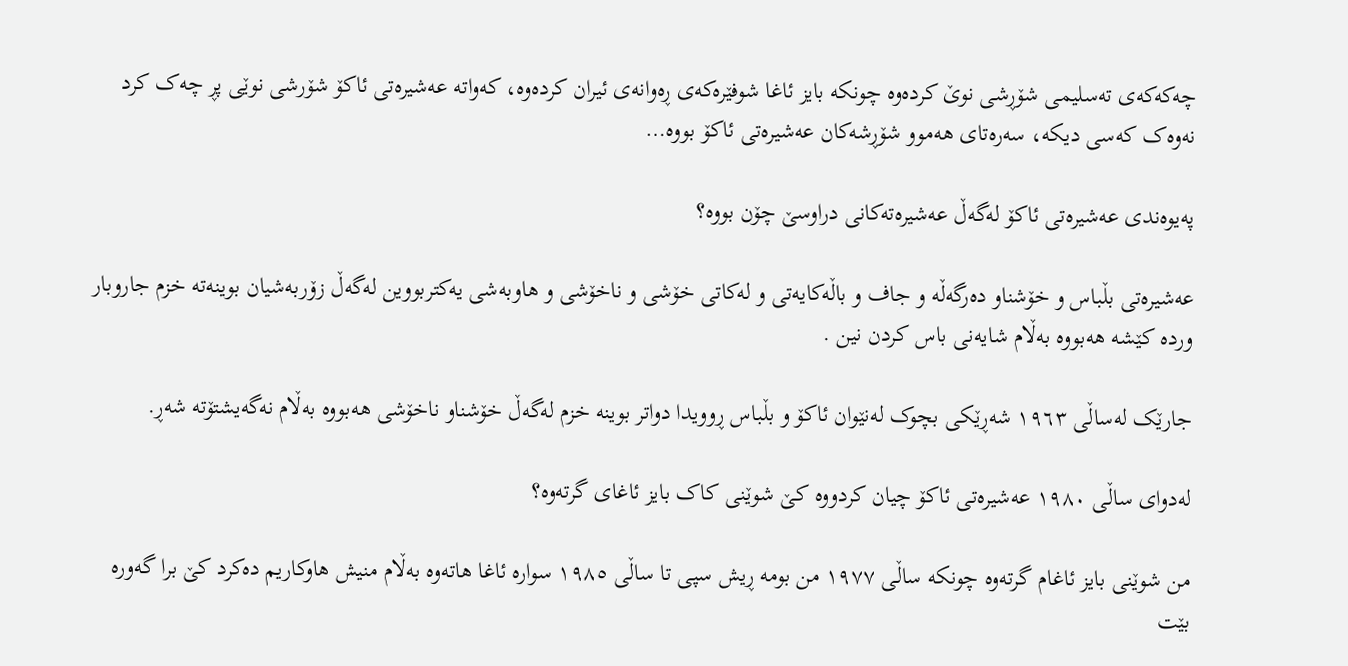چەکەکەی تەسلیمی شۆڕشی نوێ کردەوە چونکە بایز ئاغا شوفێرەکەی ڕەوانەی ئیران کردەوە، کەواتە عەشیرەتی ئاکۆ شۆرشی نوێی پڕ چەک کرد نەوەک کەسی دیکە، سەرەتای ھەموو شۆڕشەکان عەشیرەتی ئاکۆ بووە…

پەیوەندی عەشیرەتی ئاکۆ لەگەڵ عەشیرەتەکانی دراوسێ چۆن بووە؟

عەشیرەتی بڵباس و خۆشناو دەرگەڵە و جاف و باڵەکایەتی و لەکاتی خۆشی و ناخۆشی و ھاوبەشی یەکتربووین لەگەڵ زۆربەشیان بوینەتە خزم جاروبار وردە کێشە ھەبووە بەڵام شایەنی باس کردن نین .

جارێک لەساڵی ١٩٦٣ شەڕێکی بچوک لەنێوان ئاکۆ و بڵباس ڕوویدا دواتر بوینە خزم لەگەڵ خۆشناو ناخۆشی ھەبووە بەڵام نەگەیشتۆتە شەڕ.

لەدوای ساڵی ١٩٨٠ عەشیرەتی ئاکۆ چیان کردووە کێ شوێنی کاک بایز ئاغای گرتەوە؟

من شوێنی بایز ئاغام گرتەوە چونکە ساڵی ١٩٧٧ من بومە ڕیش سپی تا ساڵی ١٩٨٥ سوارە ئاغا ھاتەوە بەڵام منیش ھاوکاریم دەکرد کێ برا گەورە بێت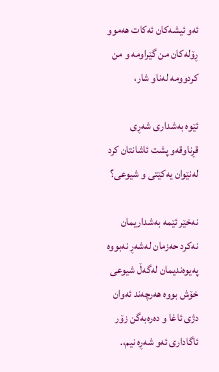ئەو ئیشەکان ئەکات ھەموو ڕۆلەکان من گێراومە و من کردوومە لەناو شار،

ئێوە بەشداری شەڕی قڕناوقەو پشت ئاشانتان کرد لەنێوان یەکێتی و شیوعی؟

نەخێر ئێمە بەشداریمان نەکرد حەزمان لەشەڕ نەبووە پەیوەندیمان لەگەڵ شیوعی خۆش بووە ھەرچەند ئەوان دژی ئاغا و دەرەبەگن زۆر ئاگاداری ئەو شەڕە نیم،.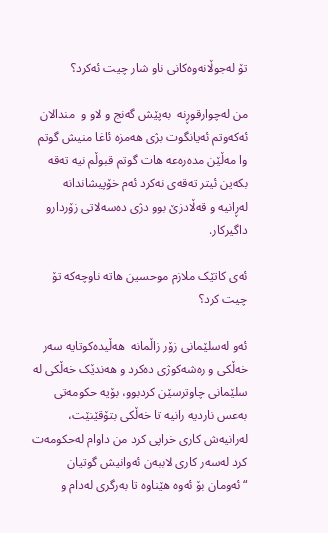تۆ لەجوڵانەوەکانی ناو شار چیت ئەکرد؟

من لەچوارقوڕنە  بەپێش گەنج و لاو و  مندالان ئەکەوتم ئەیانگوت بژی ھەمزە ئاغا منیش گوتم وا مەڵێن مدەرەعە ھات گوتم قبوڵم نیە تەقە بکەین ئیتر تەقەی نەکرد ئەم خۆپیشاندانە لەڕانیە و قەڵادزێ بوو دژی دەسەلاتی زۆردارو داگیرکار.

ئەی کاتێک ملازم موحسین ھاتە ناوچەکە تۆ چیت کرد؟

ئەو لەسلێمانی زۆر زاڵمانە  ھەڵیدەکوتایە سەر خەڵکی و رەشەکوژی دەکرد و ھەندێک خەڵکی لە سلێمانی چاوترسێن کردبوو، بۆیە حکومەتی بەعس ناردیە رانیە تا خەڵکی بتۆقێنێت، لەرانیەش کاری خراپی کرد من داوام لەحکومەت کرد لەسەر کاری لاببەن ئەوانیش گوتیان “ئەومان بۆ ئەوە ھێناوە تا بەرگری لەدام و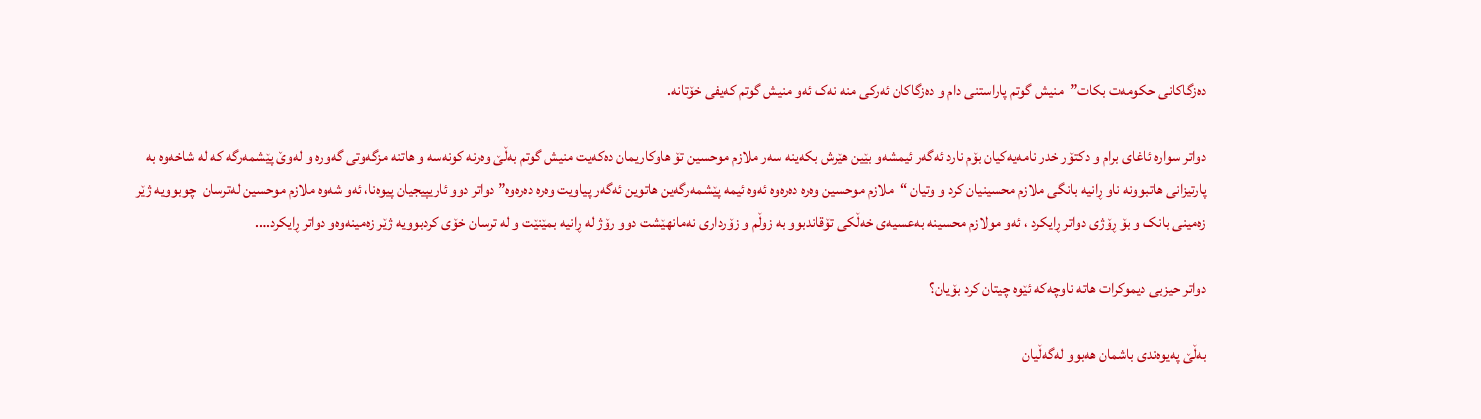دەزگاکانی حکومەت بکات”  منیش گوتم پاراستنی دام و دەزگاکان ئەرکی منە نەک ئەو منیش گوتم کەیفی خۆتانە.

دواتر سوارە ئاغای برام و دکتۆر خدر نامەیەکیان بۆم نارد ئەگەر ئیمشەو بێین ھێرش بکەینە سەر ملازم موحسین تۆ ھاوکاریمان دەکەیت منیش گوتم بەڵێ وەرنە کونەسە و ھاتنە مزگەوتی گەورە و لەوێ پێشمەرگە کە لە شاخەوە بە پارتیزانی ھاتبوونە ناو ڕانیە بانگی ملازم محسینیان کرد و وتیان “ملازم موحسین وەرە دەرەوە ئەوە ئیمە پێشمەرگەین ھاتوین ئەگەر پیاویت وەرە دەرەوە” دواتر دوو ئاریپیجیان پیوەنا، ئەو شەوە ملازم موحسین لەترسان  چوبوویە ژێر زەمینی بانک و بۆ ڕۆژی دواتر ڕایکرد ، ئەو مولازم محسینە بەعسیەی خەڵکی تۆقاندبوو بە زوڵم و زۆرداری نەمانھێشت دوو رۆژ لە ڕانیە بمێنێت و لە ترسان خۆی کردبوویە ژێر زەمینەوەو دواتر ڕایکرد….

دواتر حیزبی دیموکرات ھاتە ناوچەکە ئێوە چیتان کرد بۆیان؟

بەڵێ پەیوەندی باشمان ھەبوو لەگەڵیان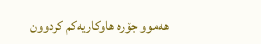ھەموو جۆرە ھاوکاریەکم کردوون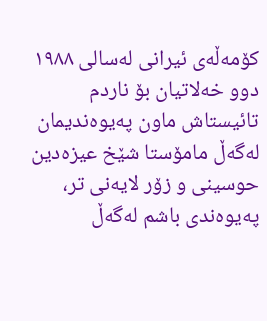کۆمەڵەی ئیرانی لەسالی ١٩٨٨ دوو خەلاتیان بۆ ناردم تائیستاش ماون پەیوەندیمان لەگەڵ مامۆستا شێخ عیزەدین حوسینی و زۆر لایەنی تر، پەیوەندی باشم لەگەڵ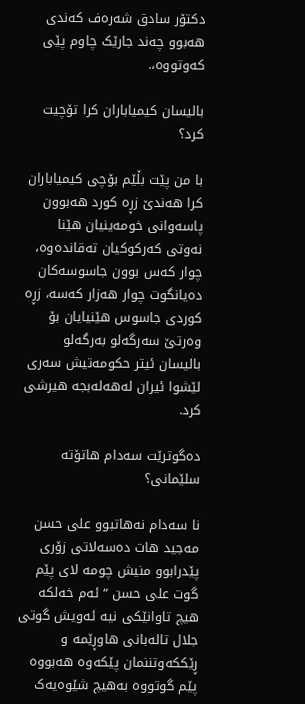دکتۆر سادق شەرەف کەندی ھەبوو چەند جارێک چاوم پێی کەوتووە،.

بالیسان کیمیاباران کرا تۆچیت کرد؟

با من پێت بڵێم بۆچی کیمیاباران کرا ھەندێ زڕە کورد ھەبوون پاسەوانی خومەینیان ھێنا نەوتی کەرکوکیان تەقاندەوە،  چوار کەس بوون جاسوسەکان دەیانگوت چوار ھەزار کەسە، زڕە کوردی جاسوس ھێنیایان بۆ وەرتێ سەرگەلو بەرگەلو بالیسان ئیتر حکومەتیش سەری لێشوا ئیران لەھەلەبجە ھیرشی کرد.

دەگوترێت سەدام ھاتۆتە سلێمانی؟

نا سەدام نەھاتبوو علی حسن مەجید ھات دەسەلاتی زۆری پێدرابوو منیش چومە لای پێم گوت علی حسن “ئەم خەلکە ھیچ تاوانێکی نیە ئەویش گوتی جلال تالەبانی ھاوڕێمە و ڕێککەوتننمان پێکەوە ھەبووە پێم گوتووە بەھیچ شێوەیەک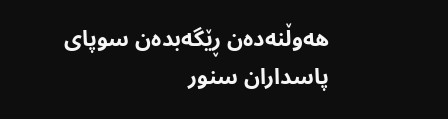ھەوڵنەدەن ڕێگەبدەن سوپای پاسداران سنور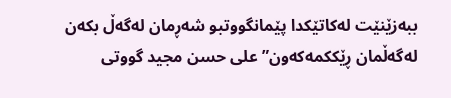ببەزێنێت لەکاتێکدا پێمانگووتبو شەڕمان لەگەڵ بکەن لەگەڵمان ڕێککمەکەون” علی حسن مجید گووتی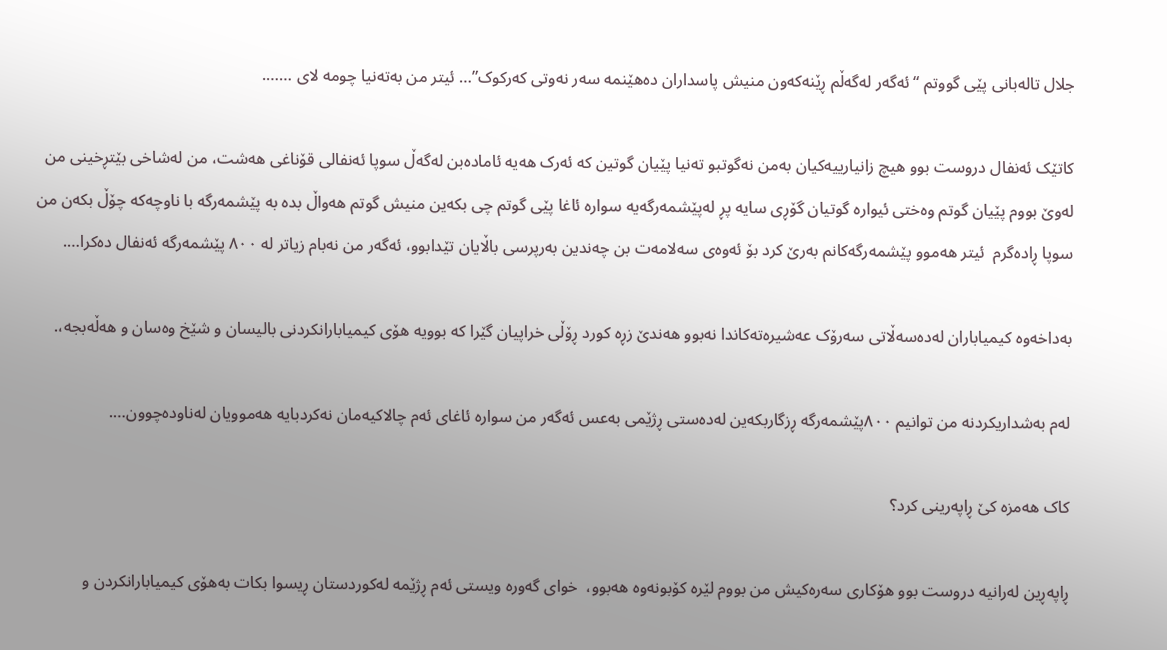جلال تالەبانی پێی گووتم “ئەگەر لەگەڵم ڕێنەکەون منیش پاسداران دەھێنمە سەر نەوتی کەرکوک”… ئیتر من بەتەنیا چومە لای …….

کاتێک ئەنفال دروست بوو ھیچ زانیارییەکیان بەمن نەگوتبو تەنیا پێیان گوتین کە ئەرک ھەیە ئامادەبن لەگەڵ سوپا ئەنفالی قۆناغی ھەشت، من لەشاخی بێتڕخینی من لەوێ بووم پێیان گوتم وەختی ئیوارە گوتیان گۆڕی سایە پڕ لەپێشمەرگەیە سوارە ئاغا پێی گوتم چی بکەین منیش گوتم ھەواڵ بدە بە پێشمەرگە با ناوچەکە چۆڵ بکەن من سوپا ڕادەگرم  ئیتر ھەموو پێشمەرگەکانم بەرێ کرد بۆ ئەوەی سەلامەت بن چەندین بەرپرسی باڵایان تێدابوو، ئەگەر من نەبام زیاتر لە ٨٠٠ پێشمەرگە ئەنفال دەکرا….

بەداخەوە کیمیاباران لەدەسەڵاتی سەرۆک عەشیرەتەکاندا نەبوو ھەندێ زڕە کورد ڕۆڵی خراپیان گێرا کە بوویە ھۆی کیمیابارانکردنی بالیسان و شێخ وەسان و ھەڵەبجە،.

لەم بەشداریکردنە من توانیم ٨٠٠پێشمەرگە ڕزگاربکەین لەدەستی ڕژێمی بەعس ئەگەر من سوارە ئاغای ئەم چالاکیەمان نەکردبایە ھەموویان لەناودەچوون….

کاک ھەمزە کێ ڕاپەرینی کرد؟

ڕاپەڕین لەرانیە دروست بوو ھۆکاری سەرەکیش من بووم لێرە کۆبونەوە ھەبوو،  خوای گەورە ویستی ئەم ڕژێمە لەکوردستان ڕیسوا بکات بەھۆی کیمیابارانکردن و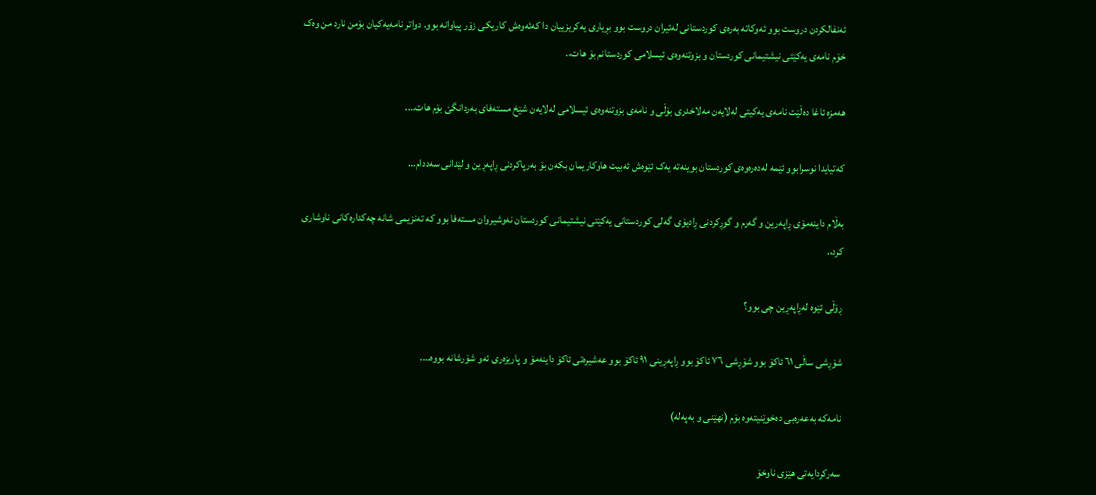ئەنفالکردن دروست بوو ئەوکاتە بەرەی کوردستانی لەئیران دروست بوو بڕیاری یەکریزییان دا کەئەوەش کاریکی زۆر پیاوانە بوو. دواتر نامەیەکیان بۆمن نارد من وەک خۆم نامەی یەکێتی نیشتیمانی کوردستان و بزوتنەوەی ئیسلامی کوردستانم بۆ ھات،.

ھەمزە ئاغا دەڵێت نامەی یەکیتی لەلایەن مەلاخدری بۆڵی و نامەی بزوتنەوەی ئیسلامی لەلایەن شێخ مستەفای بەردانگێ بۆم ھات….

کەتیایدا نوسرابوو ئێمە لەدەرەوەی کوردستان بوینەتە یەک ئێوەش ئەبیت ھاوکاریمان بکەن بۆ بەرپاکردنی ڕاپەڕین و لێدانی سەددام…

بەڵام داینەمۆی ڕاپەرین و گەرم و گوڕکردنی ڕادیۆی گەلی کوردستانی یەکێتی نیشتیمانی کوردستان نەوشیروان مستەفا بوو کە تەنزیمی شانە چەکدارەکانی ناوشاری کرد،.

ڕۆڵی ئێوە لەڕاپەڕین چی بوو؟

شۆڕشی ساڵی ٦١ ئاکۆ بوو شۆڕشی ٧٦ ئاکۆ بوو ڕاپەڕینی ٩١ ئاکۆ بوو عەشیرەتی ئاکۆ داینەمۆ و پاریزەری ئەو شۆرشانە بووە….

نامەکە بەعەرەبی دەخوێنیتەوە بۆم (نھێنی و بەپەلە)

سەرکردایەتی ھێزی ناوخۆ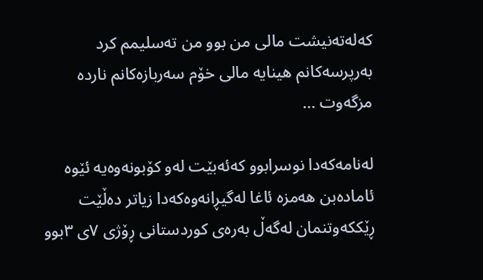کەلەتەنیشت مالی من بوو من تەسلیمم کرد بەرپرسەکانم ھینایە مالی خۆم سەربازەکانم ناردە مزگەوت …

لەنامەکەدا نوسرابوو کەئەبێت لەو کۆبونەوەیە ئێوە ئامادەبن ھەمزە ئاغا لەگیڕانەوەکەدا زیاتر دەڵێت ڕێککەوتنمان لەگەڵ بەرەی کوردستانی ڕۆژی ٧ی ٣بوو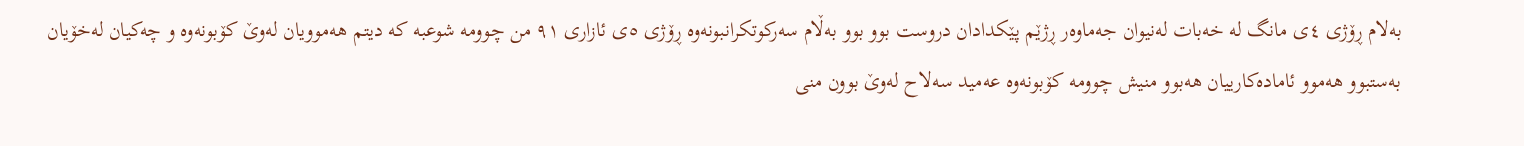بەلام ڕۆژی ٤ی مانگ لە خەبات لەنیوان جەماوەر ڕژێم پێکدادان دروست بوو بوو بەڵام سەرکوتکرانبونەوە ڕۆژی ٥ی ئازاری ٩١ من چوومە شوعبە کە دیتم ھەموویان لەوێ کۆبونەوە و چەکیان لەخۆیان بەستبوو ھەموو ئامادەکارییان ھەبوو منیش چوومە کۆبونەوە عەمید سەلاح لەوێ بوون منی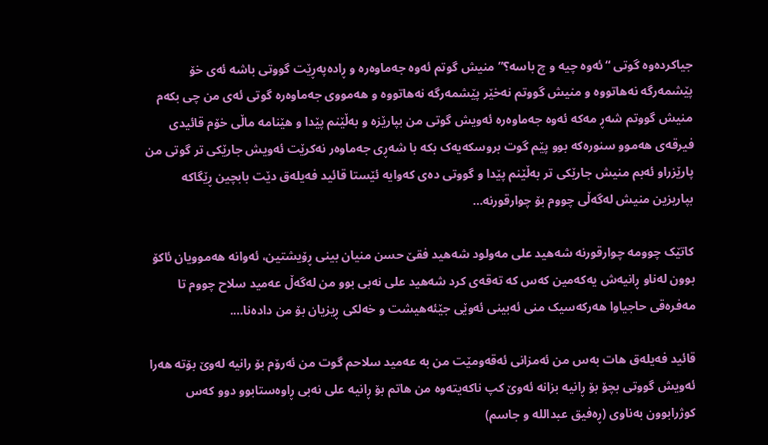جیاکردەوە گوتی “ئەوە چیە و چ باسە؟” منیش گوتم ئەوە جەماوەرە و ڕادەپەڕێت گووتی باشە ئەی خۆ پێشمەرگە نەھاتووە و منیش گووتم نەخێر پێشمەرگە نەھاتووە و ھەمووی جەماوەرە گوتی ئەی من چی بکەم منیش گووتم شەڕ مەکە ئەوە جەماوەرە ئەویش گوتی من بپارێزە و بەڵێنم پێدا و ھێنامە ماڵی خۆم قائیدی فیرقەی ھەموو سنورەکە بوو پێم گوت بروسکەیەک بکە با شەڕی جەماوەر نەکرێت ئەویش جارێکی تر گوتی من پارێزراو ئەبم منیش جارێکی تر بەڵێنم پێدا و گووتی دەی کەوایە ئێستا قائید فەیلەق دێت بابچین ڕێگاکە بپاریزین منیش لەگەڵی چووم بۆ چوارقورنە…

کاتێک چوومە چوارقورنە شەھید علی مەولود شەھید فقێ حسن منیان بینی ڕۆیشتین، ئەوانە ھەموویان ئاکۆ بوون لەناو ڕانیەش یەکەمین کەس کە تەقەی کرد شەھید علی نەبی بوو من لەگەڵ عەمید سلاح چووم تا مەفرەقی حاجیاوا ھەرکەسیک منی ئەبینی ئەوێی جێئەھیشت و خەلکی ڕیزیان بۆ من دادەنا….

قائید فەیلەق ھات بەس من ئەمزانی ئەقەومێت من بە عەمید سلاحم گوت من ئەرۆم بۆ رانیە لەوێ بۆتە ھەرا ئەویش گووتی بچۆ بۆ ڕانیە بزانە ئەوێ کپ ناکەیتەوە من ھاتم بۆ ڕانیە علی نەبی ڕاوەستابوو دوو کەس کوژرابوون بەناوی (ڕەفیق عبداللە و جاسم)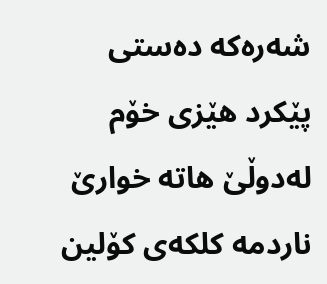شەرەکە دەستی پێکرد ھێزی خۆم لەدوڵێ ھاتە خوارێ ناردمە کلکەی کۆلین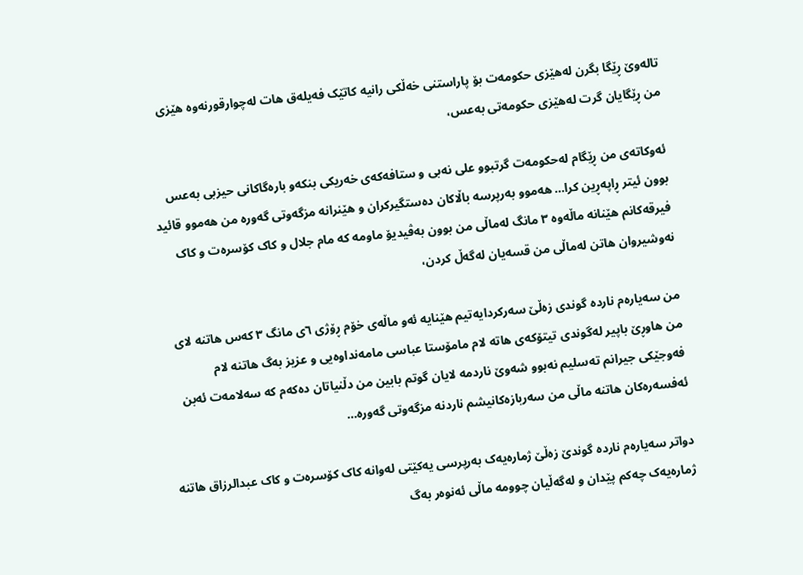تالەوێ ڕێگا بگرن لەھێزی حکومەت بۆ پاراستنی خەڵکی رانیە کاتێک فەیلەق ھات لەچوارقورنەوە ھێزی من ڕێگایان گرت لەھێزی حکومەتی بەعس،

ئەوکاتەی من ڕێگام لەحکومەت گرتبوو علی نەبی و ستافەکەی خەریکی بنکەو بارەگاکانی حیزبی بەعس بوون ئیتر ڕاپەڕین کرا… ھەموو بەرپرسە باڵاکان دەستگیرکران و ھێنرانە مزگەوتی گەورە من ھەموو قائید فیرقەکانم ھێنانە ماڵەوە ٣ مانگ لەماڵی من بوون بەڤیدیۆ ماومە کە مام جلال و کاک کۆسرەت و کاک نەوشیروان ھاتن لەماڵی من قسەیان لەگەڵ کردن،

من سەیارەم ناردە گوندی زەڵێ سەرکردایەتیم ھێنایە ئەو ماڵەی خۆم ڕۆژی ٦ی مانگ ٣ کەس ھاتنە لای من ھاوڕێ باپیر لەگوندی تیتۆکەی ھاتە لام مامۆستا عباسی مامەنداوەیی و عزیز بەگ ھاتنە لام فەوجێکی جیرانم تەسلیم نەبوو شەوێ ناردمە لایان گوتم بابین من دڵنیاتان دەکەم کە سەلامەت ئەبن ئەفسەرەکان ھاتنە ماڵی من سەربازەکانیشم ناردنە مزگەوتی گەورە…

دواتر سەیارەم ناردە گوندێ زەڵێ ژمارەیەک بەرپرسی یەکێتی لەوانە کاک کۆسرەت و کاک عبدالرزاق ھاتنە ژمارەیەک چەکم پێدان و لەگەڵیان چوومە ماڵی ئەنوەر بەگ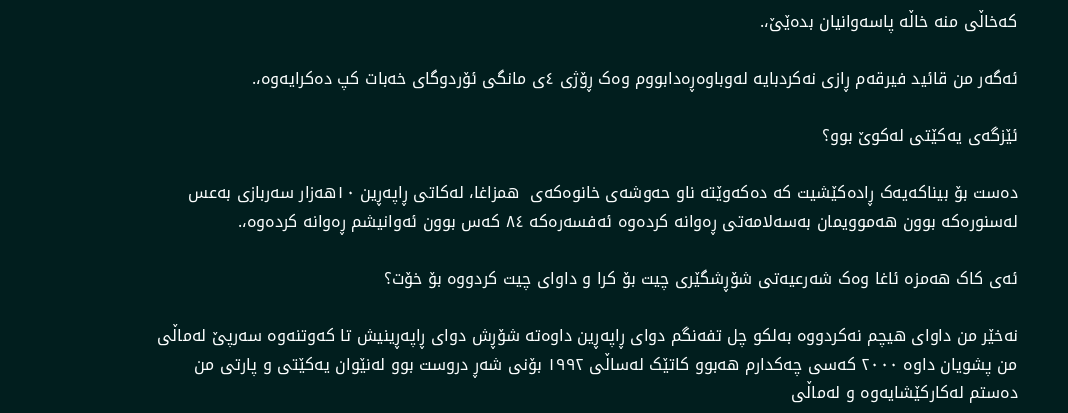کەخاڵی منە خاڵە پاسەوانیان بدەێێ،.

ئەگەر من قائید فیرقەم ڕازی نەکردبایە لەوباوەڕەدابووم وەک ڕۆژی ٤ی مانگی ئۆردوگای خەبات کپ دەکرایەوە،.

ئێزگەی یەکێتی لەکوێ بوو؟

دەست بۆ بیناکەیەک ڕادەکێشیت کە دەکەوێتە ناو حەوشەی خانوەکەی  ھمزاغا، لەکاتی ڕاپەڕین ١٠ھەزار سەربازی بەعس لەسنورەکە بوون ھەموویمان بەسەلامەتی ڕەوانە کردەوە ئەفسەرەکە ٨٤ کەس بوون ئەوانیشم ڕەوانە کردەوە،.

ئەی کاک ھەمزە ئاغا وەک شەرعیەتی شۆڕشگێری چیت بۆ کرا و داوای چیت کردووە بۆ خۆت؟

نەخێر من داوای ھیچم نەکردووە بەلکو چل تفەنگم دوای ڕاپەڕین داوەتە شۆڕش دوای ڕاپەڕینیش تا کەوتنەوە سەرپێ لەماڵی من پشویان داوە ٢٠٠٠ کەسی چەکدارم ھەبوو کاتێک لەساڵی ١٩٩٢ بۆنی شەڕ دروست بوو لەنێوان یەکێتی و پارتی من دەستم لەکارکێشایەوە و لەماڵی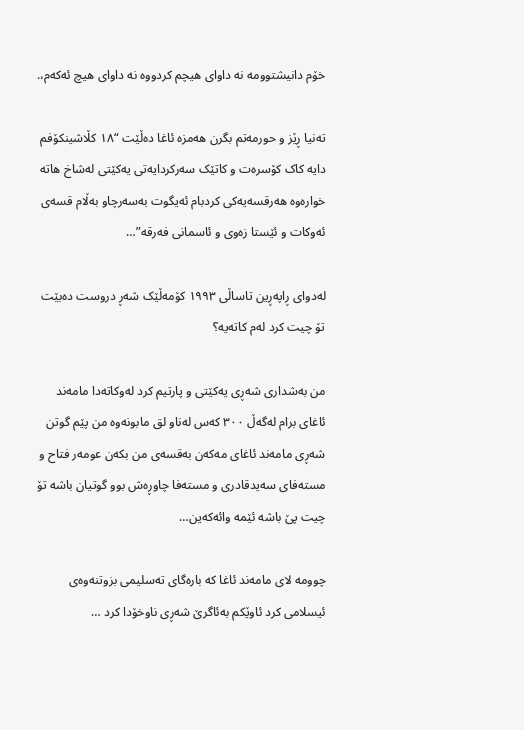خۆم دانیشتوومە نە داوای ھیچم کردووە نە داوای ھیچ ئەکەم،.

تەنیا ڕێز و حورمەتم بگرن ھەمزە ئاغا دەڵێت “١٨ کڵاشینکۆفم دایە کاک کۆسرەت و کاتێک سەرکردایەتی یەکێتی لەشاخ ھاتە خوارەوە ھەرقسەیەکی کردبام ئەیگوت بەسەرچاو بەڵام قسەی ئەوکات و ئێستا زەوی و ئاسمانی فەرقە”…

لەدوای ڕاپەڕین تاساڵی ١٩٩٣ کۆمەڵێک شەڕ دروست دەبێت تۆ چیت کرد لەم کاتەیە؟

من بەشداری شەڕی یەکێتی و پارتیم کرد لەوکاتەدا مامەند ئاغای برام لەگەڵ ٣٠٠ کەس لەناو لق مابونەوە من پێم گوتن شەڕی مامەند ئاغای مەکەن بەقسەی من بکەن عومەر فتاح و مستەفای سەیدقادری و مستەفا چاوڕەش بوو گوتیان باشە تۆ چیت پێ باشە ئێمە وائەکەین…

چوومە لای مامەند ئاغا کە بارەگای تەسلیمی بزوتنەوەی ئیسلامی کرد ئاوێکم بەئاگرێ شەڕی ناوخۆدا کرد …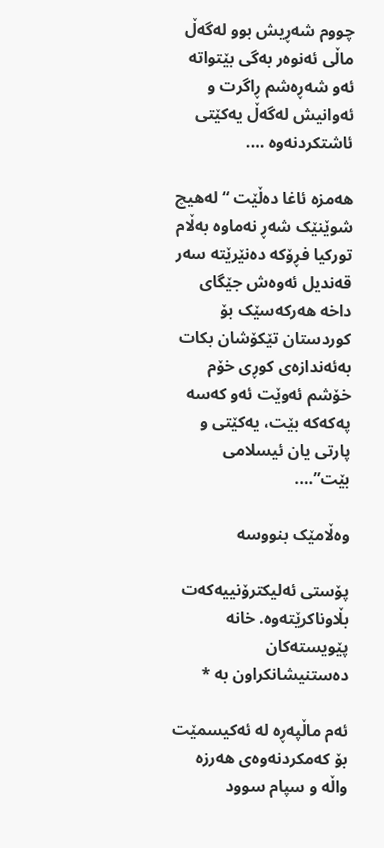چووم شەڕیش بوو لەگەڵ ماڵی ئەنوەر بەگی بێتواتە ئەو شەڕەشم ڕاگرت و ئەوانیش لەگەڵ یەکێتی ئاشتکردنەوە ….

ھەمزە ئاغا دەڵێت “لەھیچ شوێنێک شەڕ نەماوە بەڵام تورکیا فڕۆکە دەنێرێتە سەر قەندیل ئەوەش جێگای داخە ھەرکەسێک بۆ کوردستان تێکۆشان بکات بەئەندازەی کوڕی خۆم خۆشم ئەوێت ئەو کەسە پەکەکە بێت، یەکێتی و پارتی یان ئیسلامی بێت”….

وەڵامێک بنووسە

پۆستی ئەلیکترۆنییەکەت بڵاوناکرێتەوە. خانە پێویستەکان دەستنیشانکراون بە *

ئەم ماڵپەڕە لە ئەکیسمێت بۆ کەمکردنەوەی هەرزە واڵە و سپام سوود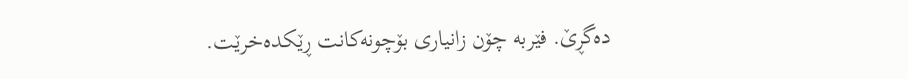دەگڕێ. فێربە چۆن زانیاری بۆچونەکانت ڕێکدەخرێت.